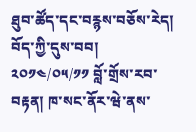ཐུབ་ཚོད་དང་བརྙས་བཅོས་རེད། བོད་ཀྱི་དུས་བབ། ༢༠༡༤/༠༥/༡༡ བློ་གྲོས་རབ་བརྟན། ཁ་སང་ནོར་ཝེ་ནས་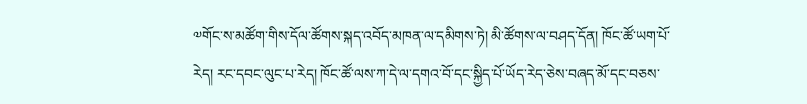༧གོང་ས་མཚོག་གིས་དོལ་ཚོགས་སྐད་འབོད་མཁན་ལ་དམིགས་ཏེ། མི་ཚོགས་ལ་བཤད་དོན། ཁོང་ཚོ་ཡག་པོ་རེད། རང་དབང་ལུང་པ་རེད། ཁོང་ཚོ་ལས་ཀ་དེ་ལ་དགའ་བོ་དང་སྐྱིད་པོ་ཡོད་རེད་ཅེས་བཞད་མོ་དང་བཅས་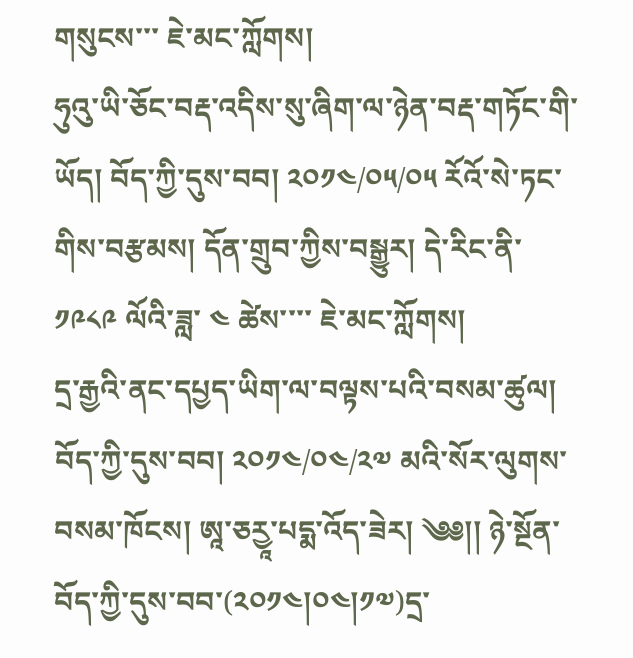གསུངས་་་ ཇེ་མང་ཀློགས།
ཧུའུ་ཡི་ཅོང་བརྡ་འདིས་སུ་ཞིག་ལ་ཉེན་བརྡ་གཏོང་གི་ཡོད། བོད་ཀྱི་དུས་བབ། ༢༠༡༤/༠༥/༠༥ རོའོ་སེ་ཏང་གིས་བརྩམས། དོན་གྲུབ་ཀྱིས་བསྒྱུར། དེ་རིང་ནི་ ༡༩༨༩ ལོའི་ཟླ་ ༤ ཚེས་་་་ ཇེ་མང་ཀློགས།
དྲ་རྒྱའི་ནང་དཔྱད་ཡིག་ལ་བལྟས་པའི་བསམ་ཚུལ། བོད་ཀྱི་དུས་བབ། ༢༠༡༤/༠༤/༢༧ མའི་སོར་ལུགས་བསམ་ཁོངས། ཨཱ་ཅརྱཱ་པདྨ་འོད་ཟེར། ༄༅།། ཉེ་སྔོན་བོད་ཀྱི་དུས་བབ་(༢༠༡༤།༠༤།༡༧)དྲ་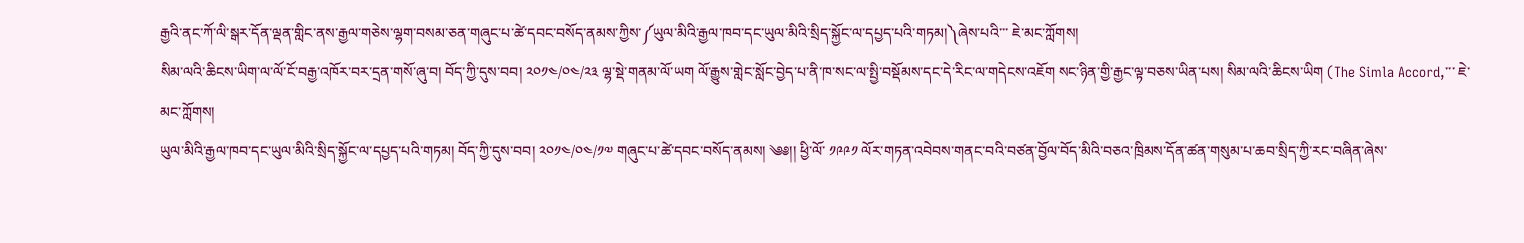རྒྱའི་ནང་ཀོ་ལི་སྒར་དོན་ལྡན་གླིང་ནས་རྒྱལ་གཅེས་ལྷག་བསམ་ཅན་གཞུང་པ་ཚེ་དབང་བསོད་ནམས་ཀྱིས་༼ཡུལ་མིའི་རྒྱལ་ཁབ་དང་ཡུལ་མིའི་སྲིད་སྐྱོང་ལ་དཔྱད་པའི་གཏམ།༽ཞེས་པའི་་་ ཇེ་མང་ཀློགས།
སིམ་ལའི་ཆིངས་ཡིག་ལ་ལོ་ངོ་བརྒྱ་འཁོར་བར་དྲན་གསོ་ཞུ་བ། བོད་ཀྱི་དུས་བབ། ༢༠༡༤/༠༤/༢༣ ལྷ་སྡེ་གནམ་ལོ་ཡག ལོ་རྒྱུས་གླེང་སློང་བྱེད་པ་ནི་ཁ་སང་ལ་སྤྱི་བསྡོམས་དང་དེ་རིང་ལ་གདེངས་འཇོག སང་ཉིན་གྱི་རྒྱང་ལྟ་བཅས་ཡིན་པས། སིམ་ལའི་ཆིངས་ཡིག (The Simla Accord,་་་ ཇེ་མང་ཀློགས།
ཡུལ་མིའི་རྒྱལ་ཁབ་དང་ཡུལ་མིའི་སྲིད་སྐྱོང་ལ་དཔྱད་པའི་གཏམ། བོད་ཀྱི་དུས་བབ། ༢༠༡༤/༠༤/༡༧ གཞུང་པ་ཚེ་དབང་བསོད་ནམས། ༄༅།། ཕྱི་ལོ་ ༡༩༩༡ ལོར་གཏན་འབེབས་གནང་བའི་བཙན་བྱོལ་བོད་མིའི་བཅའ་ཁྲིམས་དོན་ཚན་གསུམ་པ་ཆབ་སྲིད་ཀྱི་རང་བཞིན་ཞེས་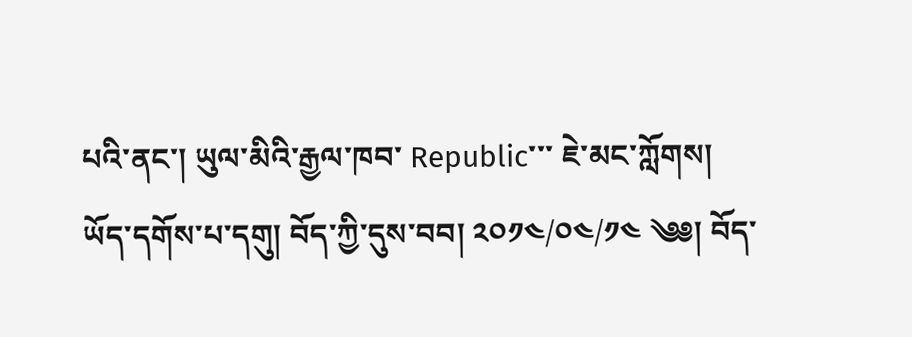པའི་ནང་། ཡུལ་མིའི་རྒྱལ་ཁབ་ Republic་་་ ཇེ་མང་ཀློགས།
ཡོད་དགོས་པ་དགུ། བོད་ཀྱི་དུས་བབ། ༢༠༡༤/༠༤/༡༤ ༄༅། བོད་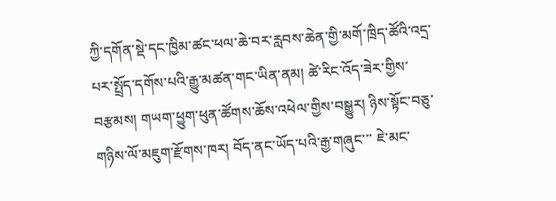ཀྱི་དགོན་སྡེ་དང་ཁྱིམ་ཚང་ཕལ་ཆེ་བར་རླབས་ཆེན་གྱི་མགོ་ཁྲིད་ཚོའི་འདྲ་པར་སྤྲོད་དགོས་པའི་རྒྱུ་མཚན་གང་ཡིན་ནམ། ཚེ་རིང་འོད་ཟེར་གྱིས་བརྩམས། གཡག་ཕྱུག་ཕུན་ཚོགས་ཆོས་འཕེལ་གྱིས་བསྒྱུར། ཉིས་སྟོང་བཅུ་གཉིས་ལོ་མཇུག་རྫོགས་ཁར། བོད་ནང་ཡོད་པའི་རྒྱ་གཞུང་་་ ཇེ་མང་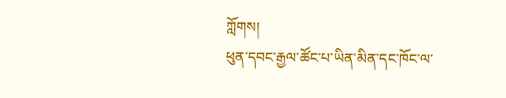ཀློགས།
ཕུན་དབང་རྒྱལ་ཚོང་པ་ཡིན་མིན་དང་ཁོང་ལ་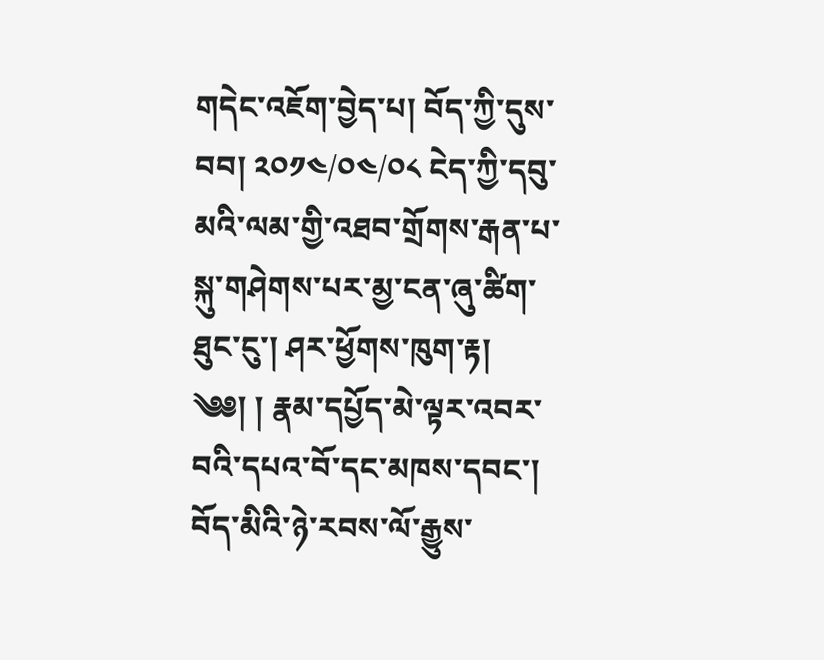གདེང་འཇོག་བྱེད་པ། བོད་ཀྱི་དུས་བབ། ༢༠༡༤/༠༤/༠༨ ངེད་ཀྱི་དབུ་མའི་ལམ་གྱི་འཐབ་གྲོགས་རྒན་པ་སྐུ་གཤེགས་པར་མྱ་ངན་ཞུ་ཚིག་ཐུང་ངུ་། ཤར་ཕྱོགས་ཁུག་རྟ། ༄༅། ། རྣམ་དཔྱོད་མེ་ལྟར་འབར་བའི་དཔའ་བོ་དང་མཁས་དབང་། བོད་མིའི་ཉེ་རབས་ལོ་རྒྱུས་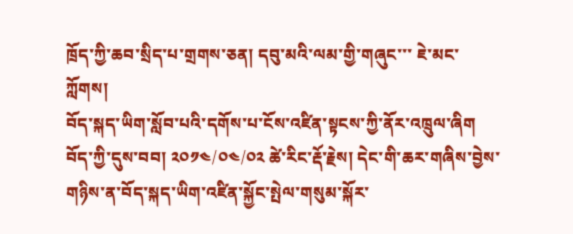ཁྲོད་ཀྱི་ཆབ་སྲིད་པ་གྲགས་ཅན། དབུ་མའི་ལམ་གྱི་གཞུང་་་ ཇེ་མང་ཀློགས།
བོད་སྐད་ཡིག་སློབ་པའི་དགོས་པ་ངོས་འཛིན་སྟངས་ཀྱི་ནོར་འཁྲུལ་ཞིག བོད་ཀྱི་དུས་བབ། ༢༠༡༤/༠༤/༠༢ ཚེ་རིང་རྡོ་རྗེས། དེང་གི་ཆར་གཞིས་བྱེས་གཉིས་ན་བོད་སྐད་ཡིག་འཛིན་སྐྱོང་སྤེལ་གསུམ་སྐོར་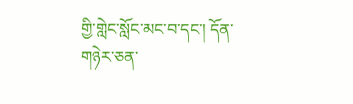གྱི་གླེང་སློང་མང་བ་དང་། དོན་གཉེར་ཅན་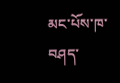མང་པོས་ཁ་བཤད་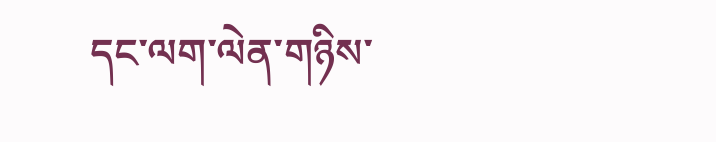དང་ལག་ལེན་གཉིས་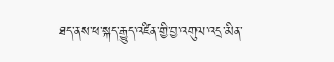ཐད་ནས་ཕ་སྐད་རྒྱུད་འཛིན་གྱི་བྱ་འགུལ་འདྲ་མིན་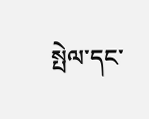སྤེལ་དང་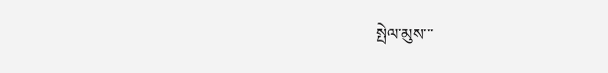སྤེལ་མུས་་་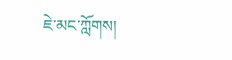ཇེ་མང་ཀློགས།